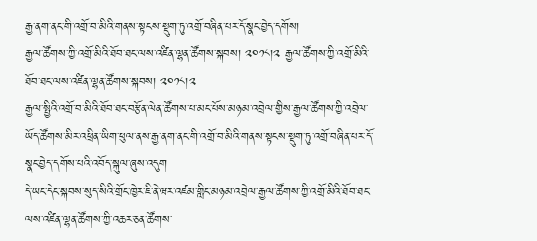རྒྱ་ནག་ནང་གི་འགྲོ་བ་མིའི་གནས་སྟངས་སྡུག་ཏུ་འགྲོ་བཞིན་པར་དོ་སྣང་བྱེད་དགོས།
རྒྱལ་ཚོགས་ཀྱི་འགྲོ་མིའི་ཐོབ་ཐང་ལས་འཛིན་ལྷན་ཚོགས་སྐབས། ༢༠༡༨།༢ རྒྱལ་ཚོགས་ཀྱི་འགྲོ་མིའི་ཐོབ་ཐང་ལས་འཛིན་ལྷན་ཚོགས་སྐབས། ༢༠༡༨།༢
རྒྱལ་སྤྱིའི་འགྲོ་བ་མིའི་ཐོབ་ཐང་བརྩོན་ལེན་ཚོགས་པ་མང་པོས་མཉམ་འབྲེལ་གྱིས་རྒྱལ་ཚོགས་ཀྱི་འབྲེལ་ཡོད་ཚོགས་མིར་འཕྲིན་ཡིག་ཕུལ་ནས་རྒྱ་ནག་ནང་གི་འགྲོ་བ་མིའི་གནས་སྟངས་སྡུག་ཏུ་འགྲོ་བཞིན་པར་དོ་སྣང་བྱེད་དགོས་པའི་འབོད་སྐུལ་ཞུས་འདུག
དེ་ཡང་དེང་སྐབས་སུད་སིའི་གྲོང་ཁྱེར་ཇི་ནེ་ཝར་འཛམ་གླིང་མཉམ་འབྲེལ་རྒྱལ་ཚོགས་ཀྱི་འགྲོ་མིའི་ཐོབ་ཐང་ལས་འཛིན་ལྷན་ཚོགས་ཀྱི་འཆར་ཅན་ཚོགས་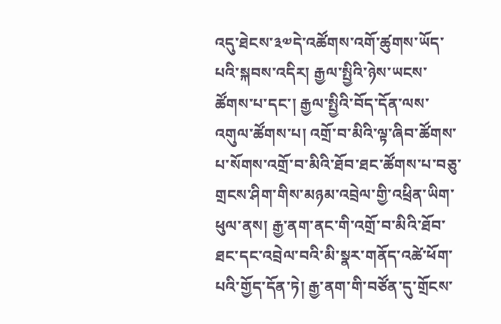འདུ་ཐེངས་༣༧དེ་འཚོགས་འགོ་ཚུགས་ཡོད་པའི་སྐབས་འདིར། རྒྱལ་སྤྱིའི་ཉེས་ཡངས་ཚོགས་པ་དང་། རྒྱལ་སྤྱིའི་བོད་དོན་ལས་འགུལ་ཚོགས་པ། འགྲོ་བ་མིའི་ལྟ་ཞིབ་ཚོགས་པ་སོགས་འགྲོ་བ་མིའི་ཐོབ་ཐང་ཚོགས་པ་བཅུ་གྲངས་ཤིག་གིས་མཉམ་འབྲེལ་གྱི་འཕྲིན་ཡིག་ཕུལ་ནས། རྒྱ་ནག་ནང་གི་འགྲོ་བ་མིའི་ཐོབ་ཐང་དང་འབྲེལ་བའི་མི་སྣར་གནོད་འཚེ་ཕོག་པའི་གྱོད་དོན་ཏེ། རྒྱ་ནག་གི་བཙོན་དུ་གྲོངས་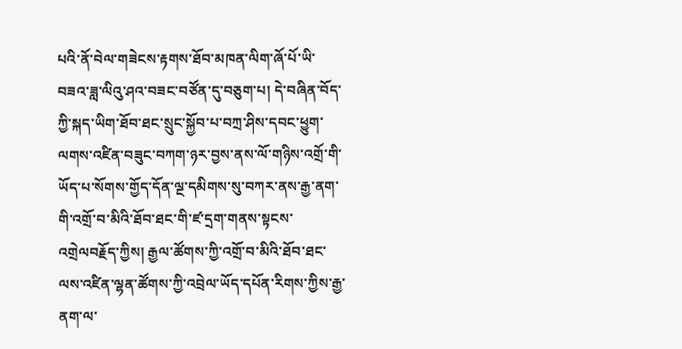པའི་ནོ་བེལ་གཟེངས་རྟགས་ཐོབ་མཁན་ལིག་ཞོ་པོ་ཡི་བཟའ་ཟླ་ལིའུ་ཤའ་བཟང་བཙོན་དུ་བཅུག་པ། དེ་བཞིན་བོད་ཀྱི་སྐད་ཡིག་ཐོབ་ཐང་སྲུང་སྐྱོབ་པ་བཀྲ་ཤིས་དབང་ཕྱུག་ལགས་འཛིན་བཟུང་བཀག་ཉར་བྱས་ནས་ལོ་གཉིས་འགྲོ་གི་ཡོད་པ་སོགས་གྱོད་དོན་ལྔ་དམིགས་སུ་བཀར་ནས་རྒྱ་ནག་གི་འགྲོ་བ་མིའི་ཐོབ་ཐང་གི་ཛ་དྲག་གནས་སྟངས་འགྲེལབརྗོད་ཀྱིས། རྒྱལ་ཚོགས་ཀྱི་འགྲོ་བ་མིའི་ཐོབ་ཐང་ལས་འཛིན་ལྷན་ཚོགས་ཀྱི་འབྲེལ་ཡོད་དཔོན་རིགས་ཀྱིས་རྒྱ་ནག་ལ་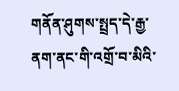གནོན་ཤུགས་སྤྲད་དེ་རྒྱ་ནག་ནང་གི་འགྲོ་བ་མིའི་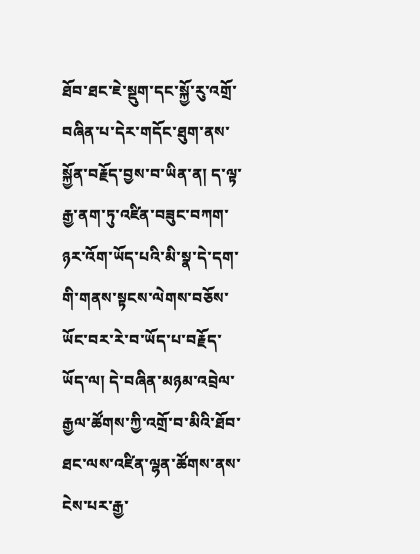ཐོབ་ཐང་ཇེ་སྡུག་དང་སྐྱོ་རུ་འགྲོ་བཞིན་པ་དེར་གདོང་ཐུག་ནས་སྐྱོན་བརྗོད་བྱས་བ་ཡིན་ན། ད་ལྟ་རྒྱ་ནག་ཏུ་འཛིན་བཟུང་བཀག་ཉར་འོག་ཡོད་པའི་མི་སྣ་དེ་དག་གི་གནས་སྟངས་ལེགས་བཅོས་ཡོང་བར་རེ་བ་ཡོད་པ་བརྗོད་ཡོད་ལ། དེ་བཞིན་མཉམ་འབྲེལ་རྒྱལ་ཚོགས་ཀྱི་འགྲོ་བ་མིའི་ཐོབ་ཐང་ལས་འཛིན་ལྷན་ཚོགས་ནས་ངེས་པར་རྒྱ་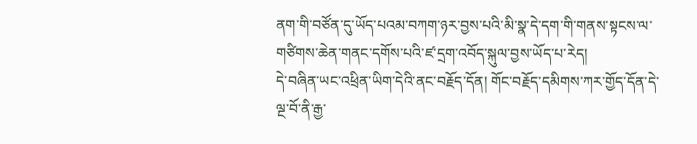ནག་གི་བཙོན་དུ་ཡོད་པའམ་བཀག་ཉར་བྱས་པའི་མི་སྣ་དེ་དག་གི་གནས་སྟངས་ལ་གཙིགས་ཆེན་གནང་དགོས་པའི་ཛ་དྲག་འབོད་སྐུལ་བྱས་ཡོད་པ་རེད།
དེ་བཞིན་ཡང་འཕྲིན་ཡིག་དེའི་ནང་བརྗོད་དོན། གོང་བརྗོད་དམིགས་ཀར་གྱོད་དོན་དེ་ལྔ་བོ་ནི་རྒྱ་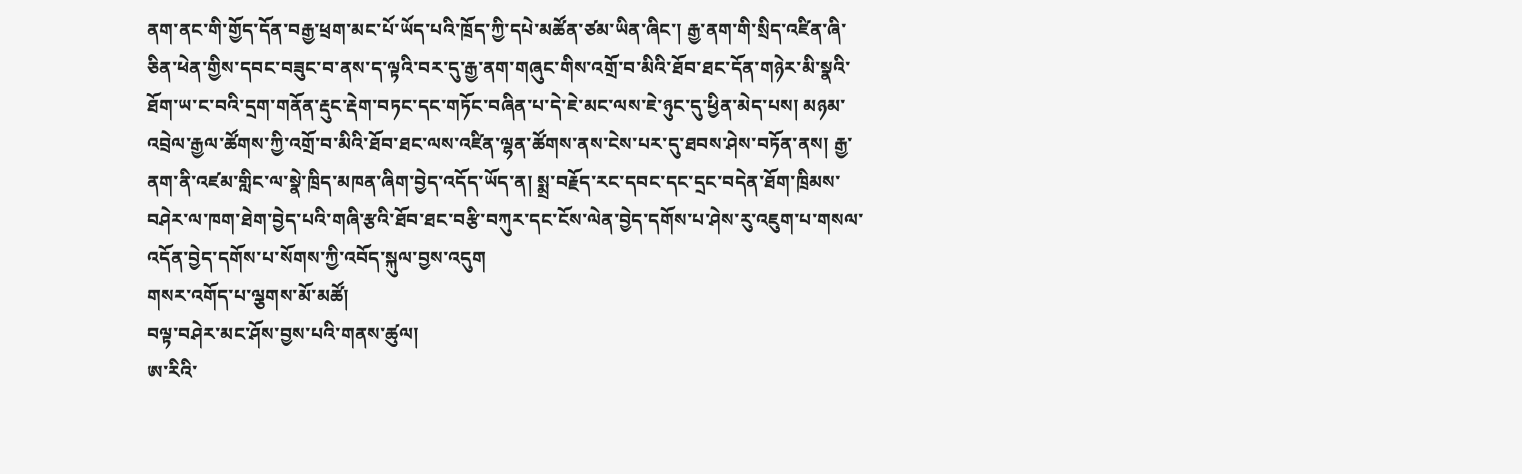ནག་ནང་གི་གྱོད་དོན་བརྒྱ་ཕྲག་མང་པོ་ཡོད་པའི་ཁྲོད་ཀྱི་དཔེ་མཚོན་ཙམ་ཡིན་ཞིང་། རྒྱ་ནག་གི་སྲིད་འཛིན་ཞི་ཅིན་ཕེན་གྱིས་དབང་བཟུང་བ་ནས་ད་ལྟའི་བར་དུ་རྒྱ་ནག་གཞུང་གིས་འགྲོ་བ་མིའི་ཐོབ་ཐང་དོན་གཉེར་མི་སྣའི་ཐོག་ཡ་ང་བའི་དྲག་གནོན་རྡུང་རྡེག་བཏང་དང་གཏོང་བཞིན་པ་དེ་ཇེ་མང་ལས་ཇེ་ཉུང་དུ་ཕྱིན་མེད་པས། མཉམ་འབྲེལ་རྒྱལ་ཚོགས་ཀྱི་འགྲོ་བ་མིའི་ཐོབ་ཐང་ལས་འཛིན་ལྷན་ཚོགས་ནས་ངེས་པར་དུ་ཐབས་ཤེས་བཏོན་ནས། རྒྱ་ནག་ནི་འཛམ་གླིང་ལ་སྣེ་ཁྲིད་མཁན་ཞིག་བྱེད་འདོད་ཡོད་ན། སྨྲ་བརྗོད་རང་དབང་དང་དྲང་བདེན་ཐོག་ཁྲིམས་བཤེར་ལ་ཁག་ཐེག་བྱེད་པའི་གཞི་རྩའི་ཐོབ་ཐང་བརྩི་བཀུར་དང་ངོས་ལེན་བྱེད་དགོས་པ་ཤེས་རུ་འཇུག་པ་གསལ་འདོན་བྱེད་དགོས་པ་སོགས་ཀྱི་འབོད་སྐུལ་བྱས་འདུག
གསར་འགོད་པ་ལྕགས་མོ་མཚོ།
བལྟ་བཤེར་མང་ཤོས་བྱས་པའི་གནས་ཚུལ།
ཨ་རིའི་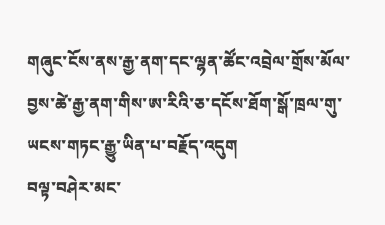གཞུང་ངོས་ནས་རྒྱ་ནག་དང་ལྷན་ཚོང་འབྲེལ་གྲོས་མོལ་བྱས་ཚེ་རྒྱ་ནག་གིས་ཨ་རིའི་ཅ་དངོས་ཐོག་སྒོ་ཁྲལ་གུ་ཡངས་གཏང་རྒྱུ་ཡིན་པ་བརྗོད་འདུག
བལྟ་བཤེར་མང་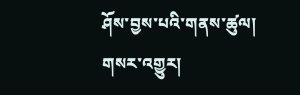ཤོས་བྱས་པའི་གནས་ཚུལ།
གསར་འགྱུར།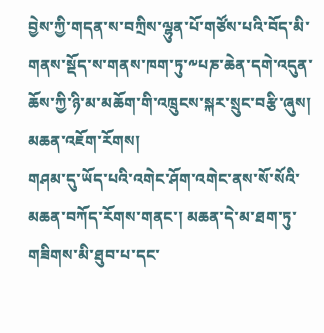བྱེས་ཀྱི་གདན་ས་བཀྲིས་ལྷུན་པོ་གཙོས་པའི་བོད་མི་གནས་སྡོད་ས་གནས་ཁག་ཏུ་༸པཎ་ཆེན་དགེ་འདུན་ཆོས་ཀྱི་ཉི་མ་མཆོག་གི་འཁྲུངས་སྐར་སྲུང་བརྩི་ཞུས།
མཆན་འཇོག་རོགས།
གཤམ་དུ་ཡོད་པའི་འགེང་ཤོག་འགེང་ནས་སོ་སོའི་མཆན་བཀོད་རོགས་གནང་། མཆན་དེ་མ་ཐག་ཏུ་གཟིགས་མི་ཐུབ་པ་དང་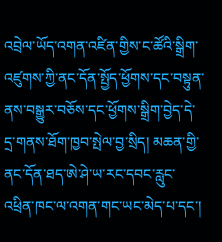འབྲེལ་ཡོད་འགན་འཛིན་གྱིས་ང་ཚོའི་སྒྲིག་འཛུགས་ཀྱི་ནང་དོན་སྤྱོད་ཕྱོགས་དང་བསྟུན་ནས་བསྒྱུར་བཅོས་དང་ཕྱོགས་སྒྲིག་བྱེད་དེ་དྲ་གནས་ཐོག་ཁྱབ་སྤེལ་བྱ་སྲིད། མཆན་གྱི་ནང་དོན་ཐད་ཨེ་ཤེ་ཡ་རང་དབང་རླུང་འཕྲིན་ཁང་ལ་འགན་གང་ཡང་མེད་པ་དང་།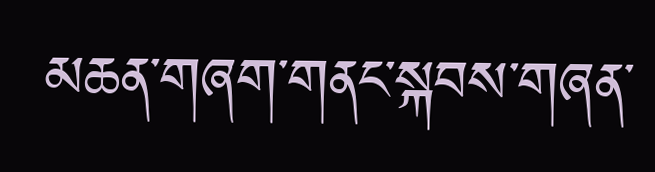མཆན་གཞག་གནང་སྐབས་གཞན་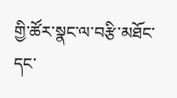གྱི་ཚོར་སྣང་ལ་བརྩི་མཐོང་དང་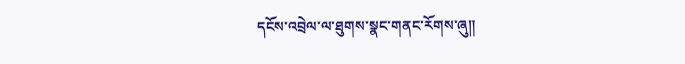དངོས་འབྲེལ་ལ་ཐུགས་སྣང་གནང་རོགས་ཞུ༎